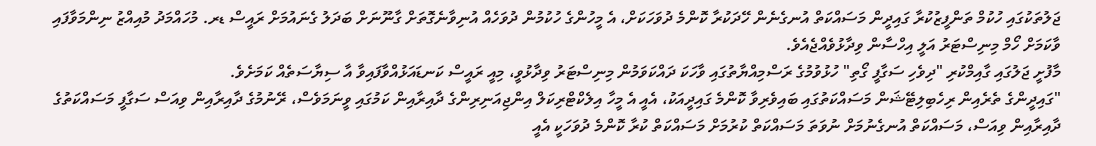ޖަލުތަކުގައި ހުކުމް ތަންފީޒުކުރާ ގައިދީން މަސައްކަތް އުނގެނެން ހޭދަކުރާ ކޮންމެ ދުވަހަކަށް، އެ މީހުންގެ ހުކުމުން ދުވަހެއް އުނިވާނެގޮތަށް ގާނޫނަށް ބަދަލު ގެނައުމަށް ރައީސް ޑރ. މުހައްމަދު މުއިއްޒު ނިންމަވާފައި ވާކަމަށް ހޯމް މިނިސްޓަރު އަލީ އިހްސާން ވިދާޅުވެއްޖެއެވެ.
މާފުށީ ޖަލުގައި ގާއިމްކުރި "ދިވެހި ސަގާފީ ގޯތި" ހުޅުވުމުގެ ރަސްމިއްޔާތުގައި ވާހަކަ ދައްކަވަމުން މިނިސްޓަރު ވިދާޅުވީ، މިއީ ރައީސް ކަނޑައަޅުއްވާފައިވާ އާ ސިޔާސަތެއް ކަމަށެވެ.
"ގައިދީންގެ ތެރެއިން ރިހެބިލިޓޭޝަން މަސައްކަތުގައި ބައިވެރިވާ ކޮންމެ ގައިދީއަކު، އެއީ އެ މީހާ އިލެކްޓްރިކަލް އިންޖިއަނިރިންގެ ދާއިރާއިން ކަމުގައި ވީނަމަވެސް، ރޭނުމުގެ ދާއިރާއިން ވިއަސް ސަގާފީ މަސައްކަތުގެ ދާއިރާއިން ވިއަސް، މަސައްކަތް އުނގެނުމަށް ނުވަތަ މަސައްކަތް ކުރުމަށް މަސައްކަތް ކުރާ ކޮންމެ ދުވަހަކީ އެއީ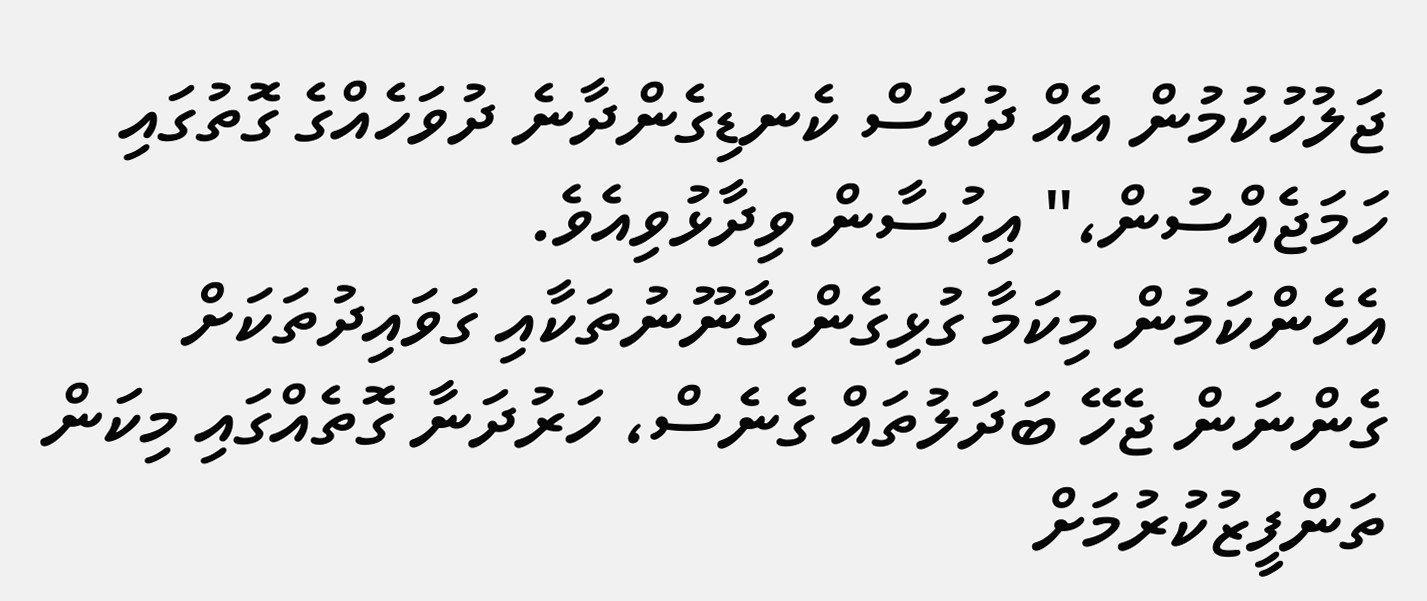ޖަލުހުކުމުން އެއް ދުވަސް ކެނޑިގެންދާނެ ދުވަހެއްގެ ގޮތުގައި ހަމަޖެއްސުން،" އިހުސާން ވިދާޅުވިއެވެ.
އެހެންކަމުން މިކަމާ ގުޅިގެން ގާނޫނުތަކާއި ގަވައިދުތަކަށް ގެންނަން ޖެހޭ ބަދަލުތައް ގެނެސް، ހަރުދަނާ ގޮތެއްގައި މިކަން ތަންފީޒުކުރުމަށް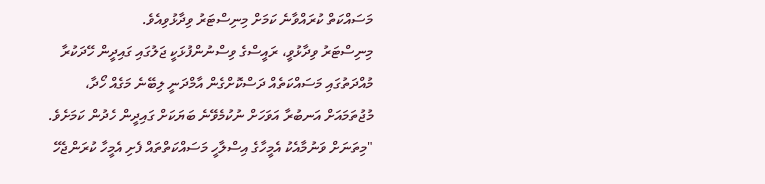މަސައްކަތް ކުރައްވާނެ ކަމަށް މިނިސްޓަރު ވިދާޅުވިއެވެ.
މިނިސްޓަރު ވިދާޅުވީ، ރައީސްގެ ވިސްނުންފުޅަކީ ޖަލުގައި ގައިދީން ހޭދަކުރާ މުއްދަތުގައި މަސައްކަތެއް ދަސްކޮށްގެން އާމްދަނީ ލިބޭނެ މަގެއް ހޯދާ، މުޖުތަމައަށް އަނބުރާ އަވަހަށް ނުކުމެވޭނެ ބަޔަކަށް ގައިދީން ހެދުން ކަމަށެވެ.
"މިތަނަށް ވަނުމާއެކު އެމީހާގެ އިސްލާހީ މަސައްކަތްތައް ފެށި އެމީހާ ކުރަންޖެހޭ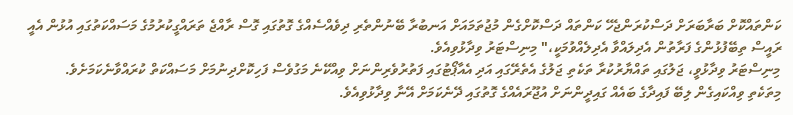ކަންތައްކޮށް ބަރާބަރަށް ދަސްކުރަންޖެހޭ ކަންތައް ދަސްކޮށްގެން މުޖުތަމައަށް އަނބުރާ ބޭނުންތެރި ދިވެއްސެއްގެ ގޮތުގައި ގޮސް ރާއްޖެ ތަރައްގީކުރުމުގެ މަސައްކަތުގައި އުޅުން އެއީ ރައީސް ތިބޭފުޅުންގެ ފަރާތުން އެދިލައްވާ އެދިލެއްވުމަކީ،" މިނިސްޓަރު ވިދާޅުވިއެވެ.
މިނިސްޓަރު ވިދާޅުވީ، ޖަލުގައި ތައްޔާރުކުރާ ތަކެތި ޖަލުގެ އެތެރޭގައި އަދި އެއާޕޯޓުގައި ފަތުރުވެރިންނަށް ވިއްކޭނެ މަގުވެސް ފަހިކޮށްދިނުމަށް މަސައްކަތް ކުރައްވާނެކަމަށެވެ.
މިތަކެތި ވިއްކައިގެން ލިބޭ ފައިދާގެ ބައެއް ގައިދީންނަށް އުޖޫރައެއްގެ ގޮތުގައި ދޭނެކަމަށް އޭނާ ވިދާޅުވިއެވެ.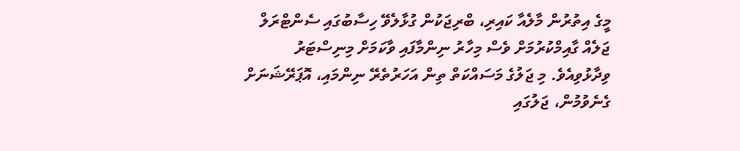މީގެ އިތުރުން މާލެއާ ކައިރި، ބްރިޖަކުން ގުޅާލެވޭ ހިސާބުގައި ސެންޓްރަލް ޖަލެއް ގާއިމްކުރުމަށް ވެސް މިހާރު ނިންމާފައި ވާކަމަށް މިނިސްޓަރު ވިދާޅުވިއެވެ. މި ޖަލުގެ މަސައްކަތް ތިން އަހަރުތެރޭ ނިންމައި، އޮޕަރޭޝަނަށް ގެނެވުމުން، ޖަލުގައި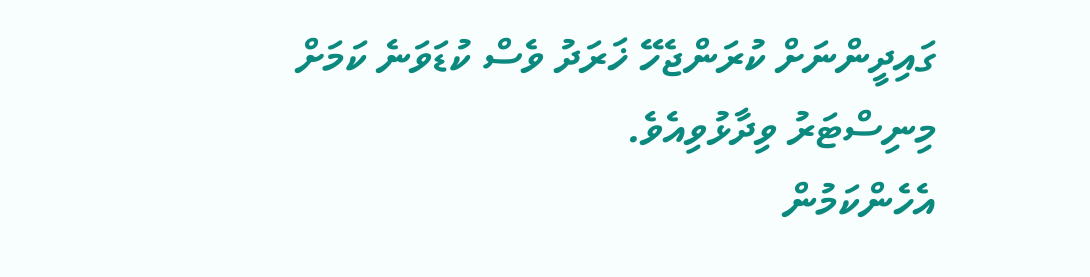ގައިދީންނަށް ކުރަންޖެހޭ ޚަރަދު ވެސް ކުޑަވަނެ ކަމަށް މިނިސްޓަރު ވިދާޅުވިއެވެ.
އެހެންކަމުން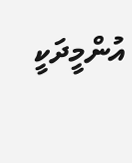އުންމީދަކީ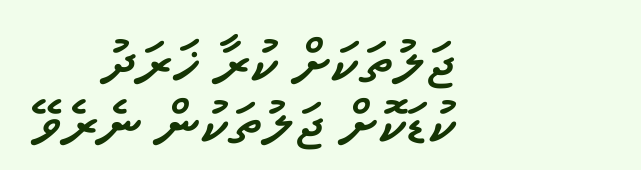ޖަލުތަކަށް ކުރާ ޚަރަދު ކުޑަކޮށް ޖަލުތަކުން ނެރެވޭ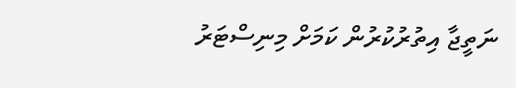ނަތީޖާ އިތުރުކުރުން ކަމަށް މިނިސްޓަރު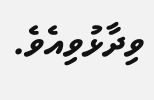ވިދާޅުވިއެވެ.